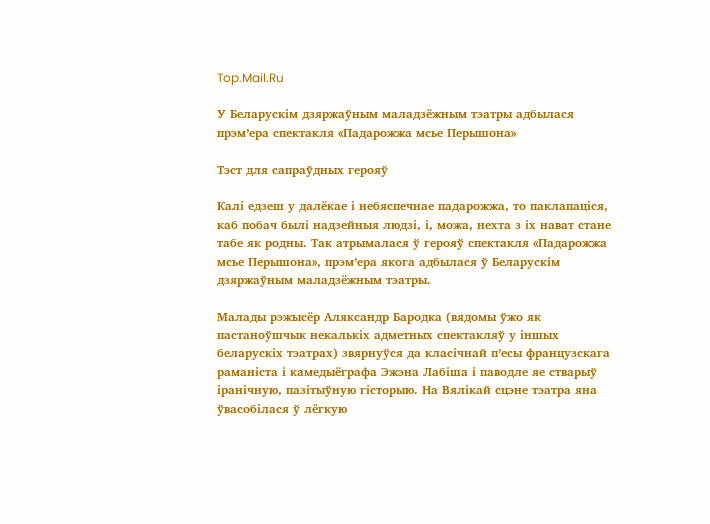Top.Mail.Ru

У Беларускім дзяржаўным маладзёжным тэатры адбылася прэм’ера спектакля «Падарожжа мсье Перышона»

Тэст для сапраўдных герояў

Калі едзеш у далёкае і небяспечнае падарожжа, то паклапаціся, каб побач былі надзейныя людзі, і, можа, нехта з іх нават стане табе як родны. Так атрымалася ў герояў спектакля «Падарожжа мсье Перышона», прэм’ера якога адбылася ў Беларускім дзяржаўным маладзёжным тэатры.

Малады рэжысёр Аляксандр Бародка (вядомы ўжо як пастаноўшчык некалькіх адметных спектакляў у іншых беларускіх тэатрах) звярнуўся да класічнай п’есы французскага раманіста і камедыёграфа Эжэна Лабіша і паводле яе стварыў іранічную, пазітыўную гісторыю. На Вялікай сцэне тэатра яна ўвасобілася ў лёгкую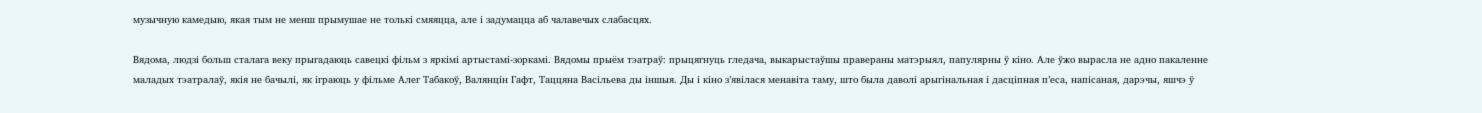музычную камедыю, якая тым не менш прымушае не толькі смяяцца, але і задумацца аб чалавечых слабасцях.

Вядома, людзі больш сталага веку прыгадаюць савецкі фільм з яркімі артыстамі-зоркамі. Вядомы прыём тэатраў: прыцягнуць гледача, выкарыстаўшы правераны матэрыял, папулярны ў кіно. Але ўжо вырасла не адно пакаленне маладых тэатралаў, якія не бачылі, як іграюць у фільме Алег Табакоў, Валянцін Гафт, Таццяна Васільева ды іншыя. Ды і кіно з’явілася менавіта таму, што была даволі арыгінальная і дасціпная п’еса, напісаная, дарэчы, яшчэ ў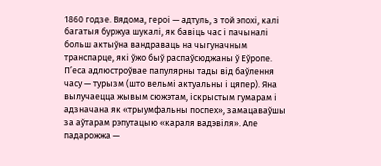1860 годзе. Вядома, героі — адтуль, з той эпохі, калі багатыя буржуа шукалі, як бавіць час і пачыналі больш актыўна вандраваць на чыгуначным транспарце, які ўжо быў распаўсюджаны ў Еўропе. П’еса адлюстроўвае папулярны тады від баўлення часу — турызм (што вельмі актуальны і цяпер). Яна вылучаецца жывым сюжэтам, іскрыстым гумарам і адзначана як «трыумфальны поспех», замацаваўшы за аўтарам рэпутацыю «караля вадэвіля». Але падарожжа —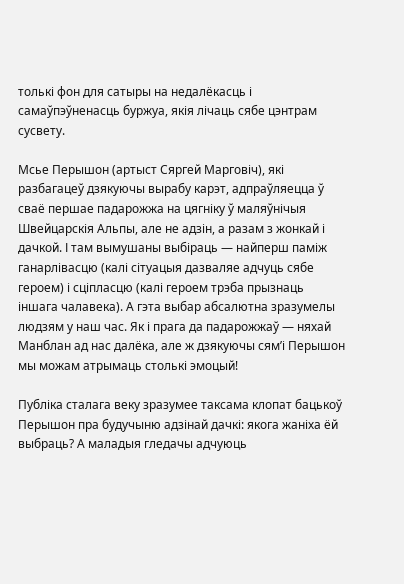толькі фон для сатыры на недалёкасць і самаўпэўненасць буржуа, якія лічаць сябе цэнтрам сусвету.

Мсье Перышон (артыст Сяргей Марговіч), які разбагацеў дзякуючы вырабу карэт, адпраўляецца ў сваё першае падарожжа на цягніку ў маляўнічыя Швейцарскія Альпы, але не адзін, а разам з жонкай і дачкой. І там вымушаны выбіраць — найперш паміж ганарлівасцю (калі сітуацыя дазваляе адчуць сябе героем) і сціпласцю (калі героем трэба прызнаць іншага чалавека). А гэта выбар абсалютна зразумелы людзям у наш час. Як і прага да падарожжаў — няхай Манблан ад нас далёка, але ж дзякуючы сям’і Перышон мы можам атрымаць столькі эмоцый!

Публіка сталага веку зразумее таксама клопат бацькоў Перышон пра будучыню адзінай дачкі: якога жаніха ёй выбраць? А маладыя гледачы адчуюць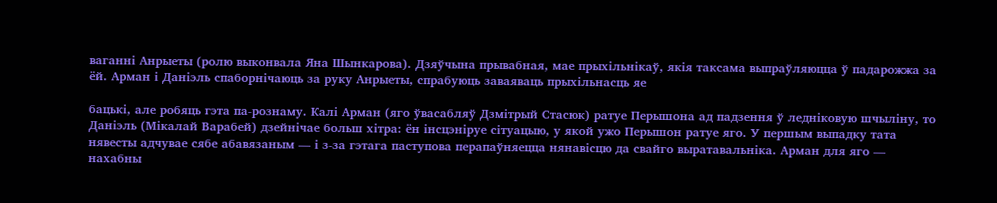ваганні Анрыеты (ролю выконвала Яна Шынкарова). Дзяўчына прывабная, мае прыхільнікаў, якія таксама выпраўляюцца ў падарожжа за ёй. Арман і Даніэль спаборнічаюць за руку Анрыеты, спрабуюць заваяваць прыхільнасць яе

бацькі, але робяць гэта па-рознаму. Калі Арман (яго ўвасабляў Дзмітрый Стасюк) ратуе Перышона ад падзення ў ледніковую шчыліну, то Даніэль (Мікалай Варабей) дзейнічае больш хітра: ён інсцэніруе сітуацыю, у якой ужо Перышон ратуе яго. У першым выпадку тата нявесты адчувае сябе абавязаным — і з-за гэтага паступова перапаўняецца нянавісцю да свайго выратавальніка. Арман для яго — нахабны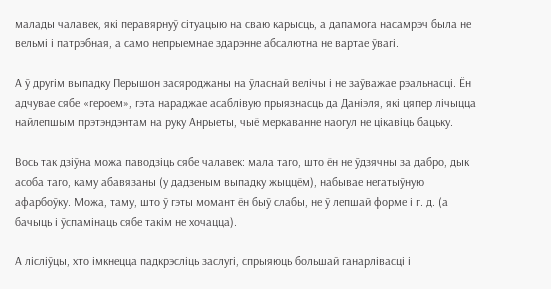малады чалавек, які перавярнуў сітуацыю на сваю карысць, а дапамога насамрэч была не вельмі і патрэбная, а само непрыемнае здарэнне абсалютна не вартае ўвагі.

А ў другім выпадку Перышон засяроджаны на ўласнай велічы і не заўважае рэальнасці. Ён адчувае сябе «героем», гэта нараджае асаблівую прыязнасць да Даніэля, які цяпер лічыцца найлепшым прэтэндэнтам на руку Анрыеты, чыё меркаванне наогул не цікавіць бацьку.

Вось так дзіўна можа паводзіць сябе чалавек: мала таго, што ён не ўдзячны за дабро, дык асоба таго, каму абавязаны (у дадзеным выпадку жыццём), набывае негатыўную афарбоўку. Можа, таму, што ў гэты момант ён быў слабы, не ў лепшай форме і г. д. (а бачыць і ўспамінаць сябе такім не хочацца).

А лісліўцы, хто імкнецца падкрэсліць заслугі, спрыяюць большай ганарлівасці і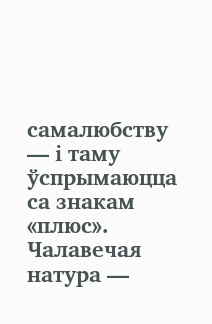самалюбству — і таму ўспрымаюцца са знакам «плюс». Чалавечая натура —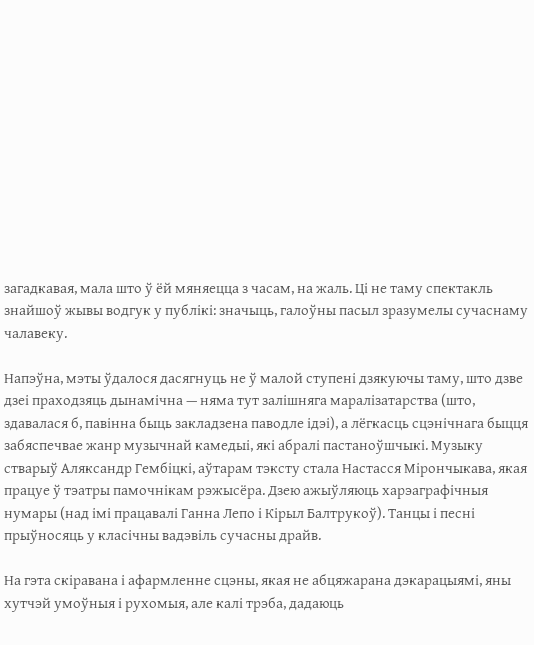загадкавая, мала што ў ёй мяняецца з часам, на жаль. Ці не таму спектакль знайшоў жывы водгук у публікі: значыць, галоўны пасыл зразумелы сучаснаму чалавеку.

Напэўна, мэты ўдалося дасягнуць не ў малой ступені дзякуючы таму, што дзве дзеі праходзяць дынамічна — няма тут залішняга маралізатарства (што, здавалася б, павінна быць закладзена паводле ідэі), а лёгкасць сцэнічнага быцця забяспечвае жанр музычнай камедыі, які абралі пастаноўшчыкі. Музыку стварыў Аляксандр Гембіцкі, аўтарам тэксту стала Настасся Мірончыкава, якая працуе ў тэатры памочнікам рэжысёра. Дзею ажыўляюць харэаграфічныя нумары (над імі працавалі Ганна Лепо і Кірыл Балтрукоў). Танцы і песні прыўносяць у класічны вадэвіль сучасны драйв.

На гэта скіравана і афармленне сцэны, якая не абцяжарана дэкарацыямі, яны хутчэй умоўныя і рухомыя, але калі трэба, дадаюць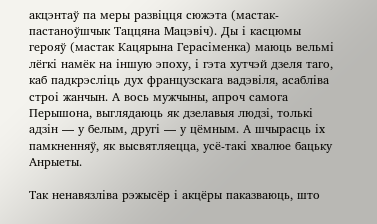акцэнтаў па меры развіцця сюжэта (мастак-пастаноўшчык Таццяна Мацэвіч). Ды і касцюмы герояў (мастак Кацярына Герасіменка) маюць вельмі лёгкі намёк на іншую эпоху, і гэта хутчэй дзеля таго, каб падкрэсліць дух французскага вадэвіля, асабліва строі жанчын. А вось мужчыны, апроч самога Перышона, выглядаюць як дзелавыя людзі, толькі адзін — у белым, другі — у цёмным. А шчырасць іх памкненняў, як высвятляецца, усё-такі хвалюе бацьку Анрыеты.

Так ненавязліва рэжысёр і акцёры паказваюць, што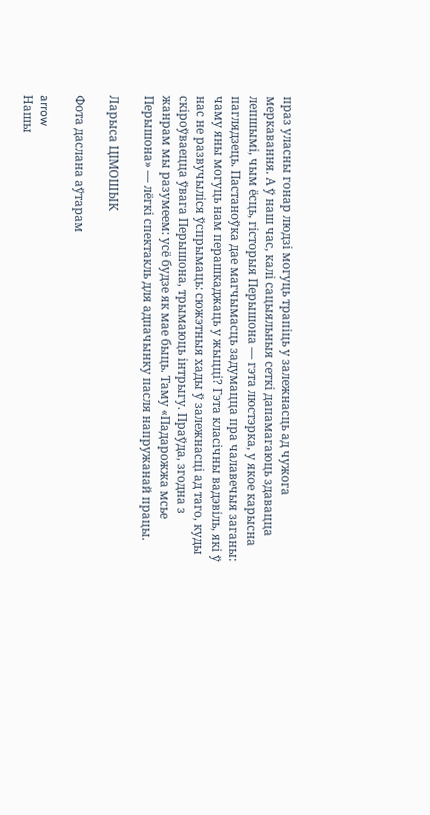праз уласны гонар людзі могуць трапіць у залежнасць ад чужога меркавання. А ў наш час, калі сацыяльныя сеткі дапамагаюць здавацца лепшымі, чым ёсць, гісторыя Перышона — гэта люстэрка, у якое карысна паглядзець. Пастаноўка дае магчымасць задумацца пра чалавечыя заганы: чаму яны могуць нам перашкаджаць у жыцці? Гэта класічны вадэвіль, які ў нас не развучыліся ўспрымаць: сюжэтныя хады ў залежнасці ад таго, куды скіроўваецца ўвага Перышона, трымаюць інтрыгу. Праўда, згодна з жанрам мы разумеем: усё будзе як мае быць. Таму «Падарожжа мсье Перышона» — лёгкі спектакль для адпачынку пасля напружанай працы.

Ларыса ЦІМОШЫК

Фота даслана аўтарам

arrow
Нашы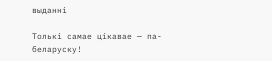выданні

Толькі самае цікавае — па-беларуску!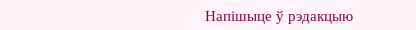Напішыце ў рэдакцыю